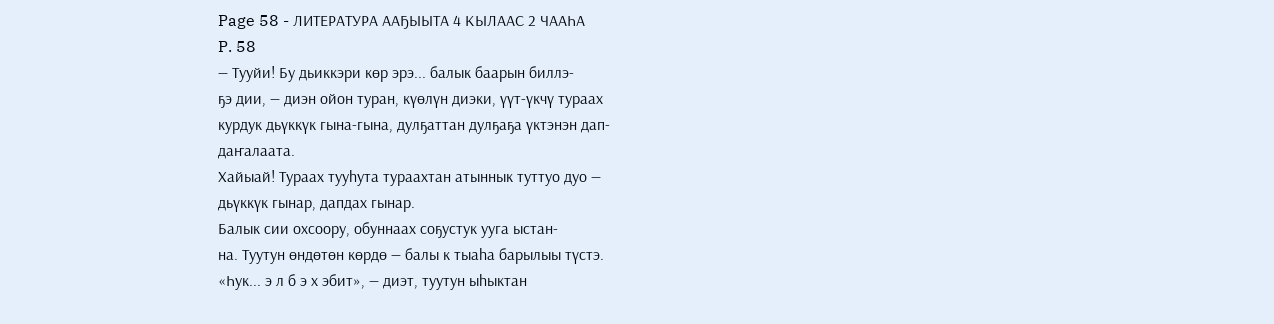Page 58 - ЛИТЕРАТУРА ААҔЫЫТА 4 КЫЛААС 2 ЧААҺА
P. 58
— Тууйи! Бу дьиккэри көр эрэ... балык баарын биллэ-
ҕэ дии, — диэн ойон туран, күөлүн диэки, үүт-үкчү тураах
курдук дьүккүк гына-гына, дулҕаттан дулҕаҕа үктэнэн дап-
даҥалаата.
Хайыай! Тураах тууһута тураахтан атыннык туттуо дуо —
дьүккүк гынар, дапдах гынар.
Балык сии охсоору, обуннаах соҕустук ууга ыстан-
на. Туутун өндөтөн көрдө — балы к тыаһа барылыы түстэ.
«Һук... э л б э х эбит», — диэт, туутун ыһыктан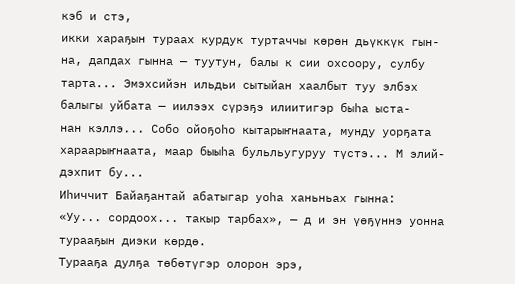кэб и стэ,
икки хараҕын тураах курдук туртаччы көрөн дьүккүк гын-
на, дапдах гынна — туутун, балы к сии охсоору, сулбу
тарта... Эмэхсийэн ильдьи сытыйан хаалбыт туу элбэх
балыгы уйбата — иилээх сүрэҕэ илиитигэр быһа ыста-
нан кэллэ... Собо ойоҕоһо кытарыҥнаата, мунду уорҕата
хараарыҥнаата, маар быыһа бульльугуруу түстэ... М элий-
дэхпит бу...
Иһиччит Байаҕантай абатыгар уоһа ханьньах гынна:
«Уу... сордоох... такыр тарбах», — д и эн үөҕүннэ уонна
турааҕын диэки көрдө.
Турааҕа дулҕа төбөтүгэр олорон эрэ,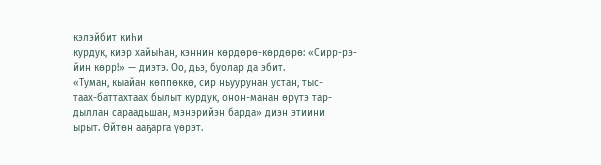кэлэйбит киһи
курдук, киэр хайыһан, кэннин көрдөрө-көрдөрө: «Сирр-рэ-
йин көрр!» — диэтэ. Оо, дьэ, буолар да эбит.
«Туман, кыайан көппөккө, сир ньуурунан устан, тыс-
таах-баттахтаах былыт курдук, онон-манан өрүтэ тар-
дыллан сараадьшан, мэнэрийэн барда» диэн этиини
ырыт. Өйтөн ааҕарга үөрэт.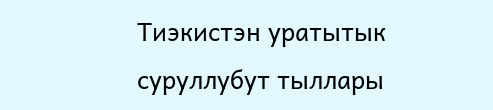Тиэкистэн уратытык суруллубут тыллары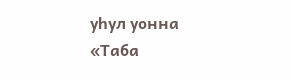уһул уонна
«Таба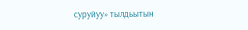суруйуу» тылдьытын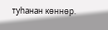туһанан көннөр.